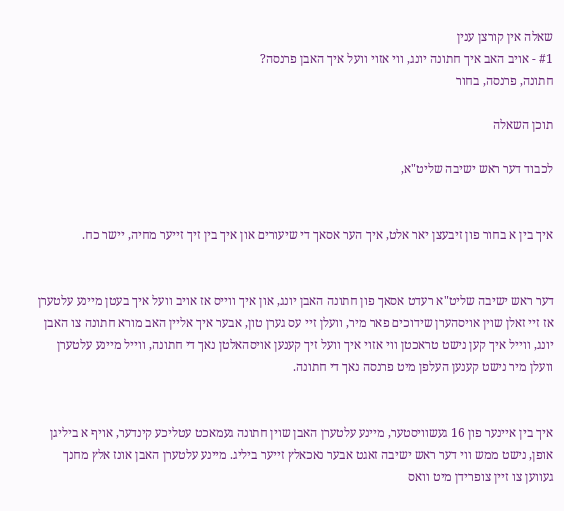שאלה אין קורצן ענין
#1 - אויב האב איך חתונה יונג, ווי אזוי וועל איך האבן פרנסה?
חתונה, פרנסה, בחור

תוכן השאלה

לכבוד דער ראש ישיבה שליט"א,


איך בין א בחור פון זיבעצן יאר אלט, איך הער אסאך די שיעורים און איך בין זיך זייער מחיה, יישר כח.


דער ראש ישיבה שליט"א רעדט אסאך פון חתונה האבן יונג, און איך ווייס אז אויב וועל איך בעטן מיינע עלטערן אז זיי זאלן שוין אויסהערן שידוכים פאר מיר, וועלן זיי עס גערן טון, אבער איך אליין האב מורא חתונה צו האבן יונג, ווייל איך קען נישט טראכטן ווי אזוי איך וועל זיך קענען אויסהאלטן נאך די חתונה, ווייל מיינע עלטערן וועלן מיר נישט קענען העלפן מיט פרנסה נאך די חתונה.


איך בין איינער פון 16 געשוויסטער, מיינע עלטערן האבן שוין חתונה געמאכט עטליכע קינדער, אויף א ביליגן אופן, נישט ממש ווי דער ראש ישיבה זאגט אבער נאכאלץ זייער ביליג. מיינע עלטערן האבן אונז אלץ מחנך געווען צו זיין צופרידן מיט וואס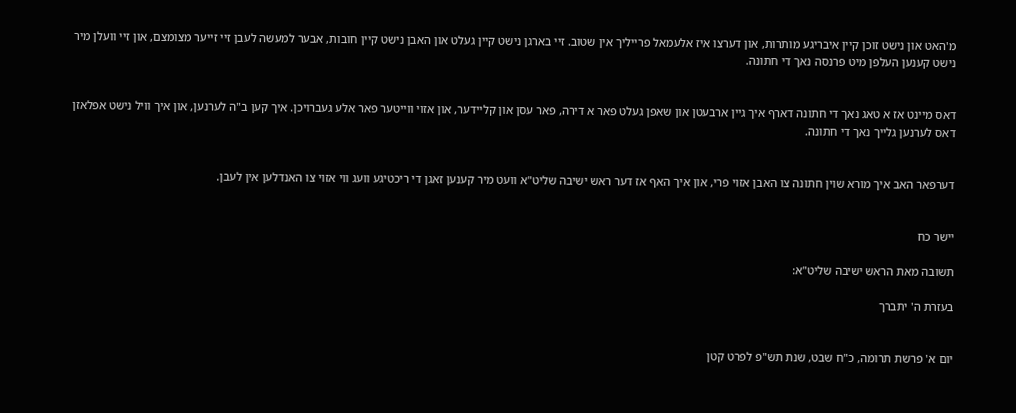מ'האט און נישט זוכן קיין איבריגע מותרות, און דערצו איז אלעמאל פרייליך אין שטוב. זיי בארגן נישט קיין געלט און האבן נישט קיין חובות, אבער למעשה לעבן זיי זייער מצומצם, און זיי וועלן מיר נישט קענען העלפן מיט פרנסה נאך די חתונה.


דאס מיינט אז א טאג נאך די חתונה דארף איך גיין ארבעטן און שאפן געלט פאר א דירה, פאר עסן און קליידער, און אזוי ווייטער פאר אלע געברויכן. איך קען ב"ה לערנען, און איך וויל נישט אפלאזן דאס לערנען גלייך נאך די חתונה.


דערפאר האב איך מורא שוין חתונה צו האבן אזוי פרי, און איך האף אז דער ראש ישיבה שליט"א וועט מיר קענען זאגן די ריכטיגע וועג ווי אזוי צו האנדלען אין לעבן.


יישר כח

תשובה מאת הראש ישיבה שליט"א:

בעזרת ה' יתברך


יום א' פרשת תרומה, כ"ח שבט, שנת תש"פ לפרט קטן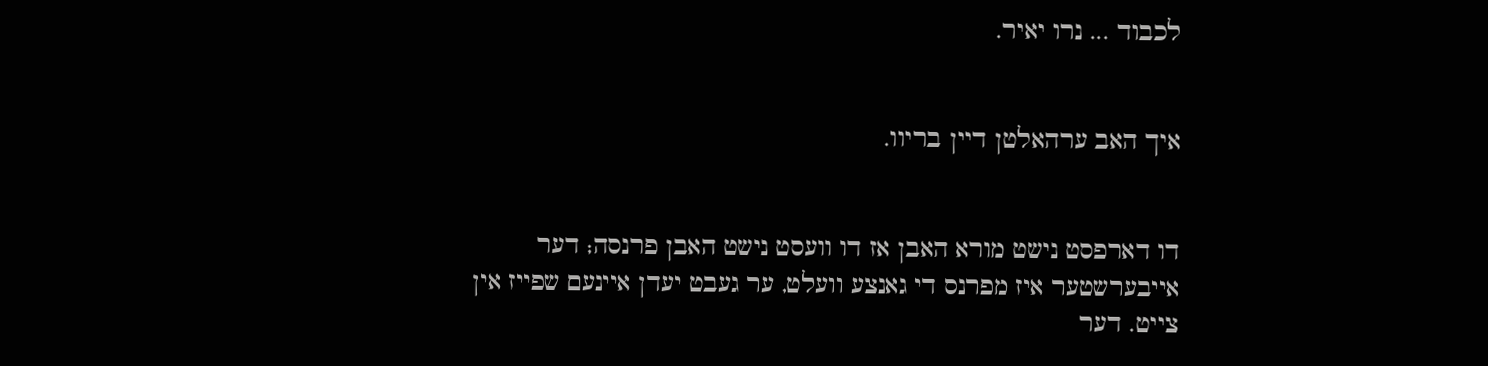לכבוד ... נרו יאיר.


איך האב ערהאלטן דיין בריוו.


דו דארפסט נישט מורא האבן אז דו וועסט נישט האבן פרנסה; דער אייבערשטער איז מפרנס די גאנצע וועלט, ער געבט יעדן איינעם שפייז אין צייט. דער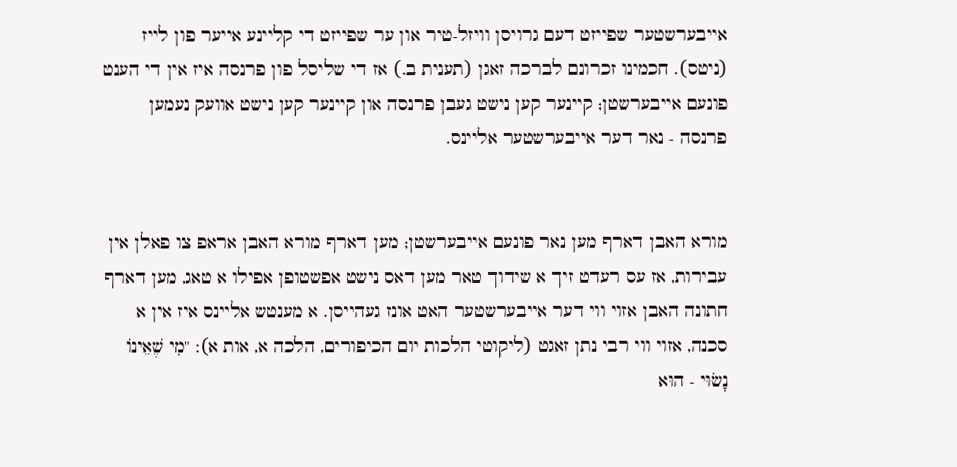אייבערשטער שפייזט דעם גרויסן וויזל-טיר און ער שפייזט די קליינע אייער פון לייז (ניטס). חכמינו זכרונם לברכה זאגן (תענית ב.) אז די שליסל פון פרנסה איז אין די הענט פונעם אייבערשטן; קיינער קען נישט געבן פרנסה און קיינער קען נישט אוועק נעמען פרנסה - נאר דער אייבערשטער אליינס.


מורא האבן דארף מען נאר פונעם אייבערשטן; מען דארף מורא האבן אראפ צו פאלן אין עבירות, אז עס רעדט זיך א שידוך טאר מען דאס נישט אפשטופן אפילו א טאג, מען דארף חתונה האבן אזוי ווי דער אייבערשטער האט אונז געהייסן. א מענטש אליינס איז אין א סכנה, אזוי ווי רבי נתן זאגט (ליקוטי הלכות יום הכיפורים, הלכה א, אות א): "מִי שֶׁאֵינוֹ נָשׂוּי - הוּא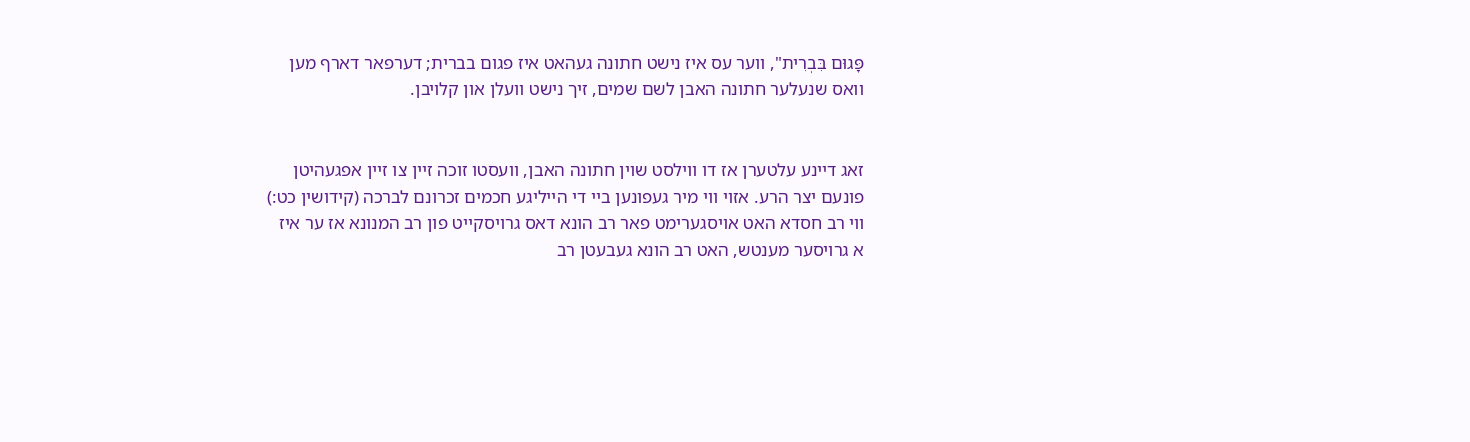פָּגוּם בִּבְרִית", ווער עס איז נישט חתונה געהאט איז פגום בברית; דערפאר דארף מען וואס שנעלער חתונה האבן לשם שמים, זיך נישט וועלן און קלויבן.


זאג דיינע עלטערן אז דו ווילסט שוין חתונה האבן, וועסטו זוכה זיין צו זיין אפגעהיטן פונעם יצר הרע. אזוי ווי מיר געפונען ביי די הייליגע חכמים זכרונם לברכה (קידושין כט:) ווי רב חסדא האט אויסגערימט פאר רב הונא דאס גרויסקייט פון רב המנונא אז ער איז א גרויסער מענטש, האט רב הונא געבעטן רב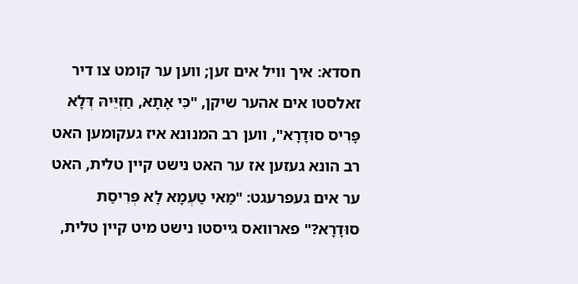חסדא: איך וויל אים זען; ווען ער קומט צו דיר זאלסטו אים אהער שיקן, "כִּי אָתָא, חַזְיֵּיהּ דְּלָא פָּרִיס סוּדָרָא", ווען רב המנונא איז געקומען האט רב הונא געזען אז ער האט נישט קיין טלית, האט ער אים געפרעגט: "מַאי טַעְמָא לָא פְּרִיסַת סוּדָרָא?" פארוואס גייסטו נישט מיט קיין טלית,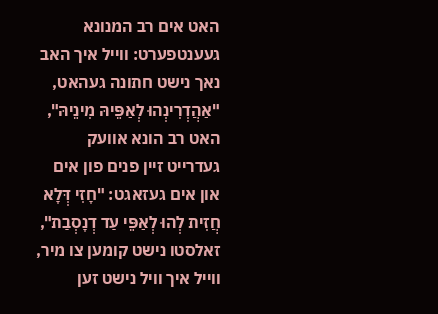האט אים רב המנונא געענטפערט: ווייל איך האב נאך נישט חתונה געהאט, "אַהֲדְרִינְהוּ לְאַפֵּיהּ מִינֵיהּ", האט רב הונא אוועק געדרייט זיין פנים פון אים און אים געזאגט: "חָזִי דְּלָא חֲזִית לְהוּ לְאַפֵּי עַד דְנָסְבַת", זאלסטו נישט קומען צו מיר, ווייל איך וויל נישט זען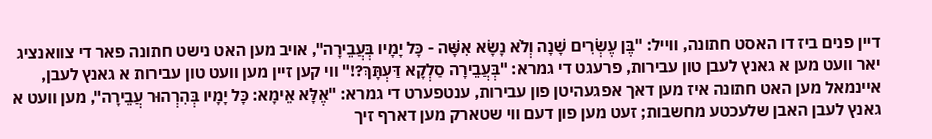דיין פנים ביז דו האסט חתונה, ווייל: "בֶּן עֶשְׂרִים שָׁנָה וְלֹא נָשָׂא אִשָּׁה - כָּל יָמָיו בְּעֲבֵירָה", אויב מען האט נישט חתונה פאר די צוואנציג יאר וועט מען א גאנץ לעבן טון עבירות, פרעגט די גמרא: "בְּעֲבֵירָה סַלְקָא דַּעְתָּךְ?!" ווי קען זיין מען וועט טון עבירות א גאנץ לעבן, איינמאל מען האט חתונה איז מען דאך אפגעהיטן פון עבירות, ענטפערט די גמרא: "אֶלָּא אֵימָא: כָּל יָמָיו בְּהִרְהוּר עֲבֵירָה", מען וועט א גאנץ לעבן האבן שלעכטע מחשבות; זעט מען פון דעם ווי שטארק מען דארף זיך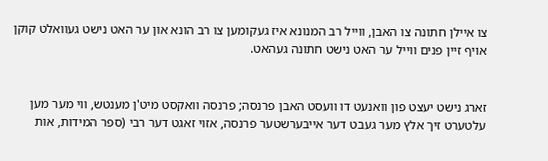צו איילן חתונה צו האבן, ווייל רב המנונא איז געקומען צו רב הונא און ער האט נישט געוואלט קוקן אויף זיין פנים ווייל ער האט נישט חתונה געהאט.


זארג נישט יעצט פון וואנעט דו וועסט האבן פרנסה; פרנסה וואקסט מיט'ן מענטש, ווי מער מען עלטערט זיך אלץ מער געבט דער אייבערשטער פרנסה, אזוי זאגט דער רבי (ספר המידות, אות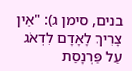בנים, סימן ג): "אֵין צָרִיךְ לָאָדָם לִדְאֹג עַל פַּרְנָסַת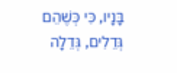בָּנָיו, כִּי כְּשֶׁהֵם גְּדֵלִים, גְּדֵלָה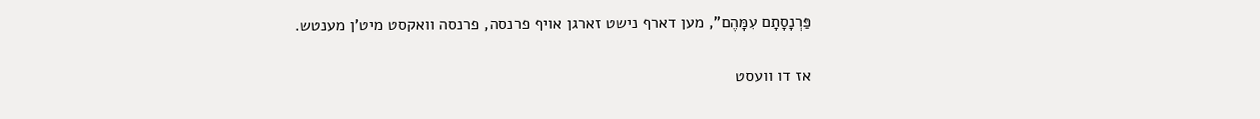פַּרְנָסָתָם עִמָּהֶם", מען דארף נישט זארגן אויף פרנסה, פרנסה וואקסט מיט'ן מענטש.


אז דו וועסט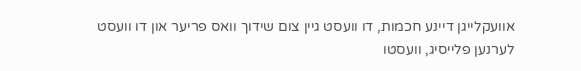אוועקלייגן דיינע חכמות, דו וועסט גיין צום שידוך וואס פריער און דו וועסט לערנען פלייסיג, וועסטו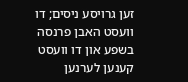זען גרויסע ניסים; דו וועסט האבן פרנסה בשפע און דו וועסט קענען לערנען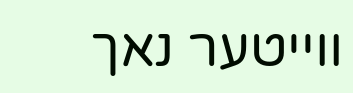ווייטער נאך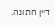דיין חתונה.